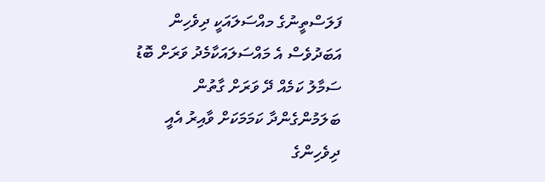ފަލަސްތީނުގެ މއްސަލައަކީ ދިވެހިން އަބަދުވެސް އެ މައްސަލައަކާމެދު ވަރަށް ބޮޑު ސަމާލު ކަމެއް ދޭ ވަރަށް ގާތުން ބަލަމުންގެންދާ ކަމަމަކަށް ވާއިރު އެއީ ދިވެހިންގެ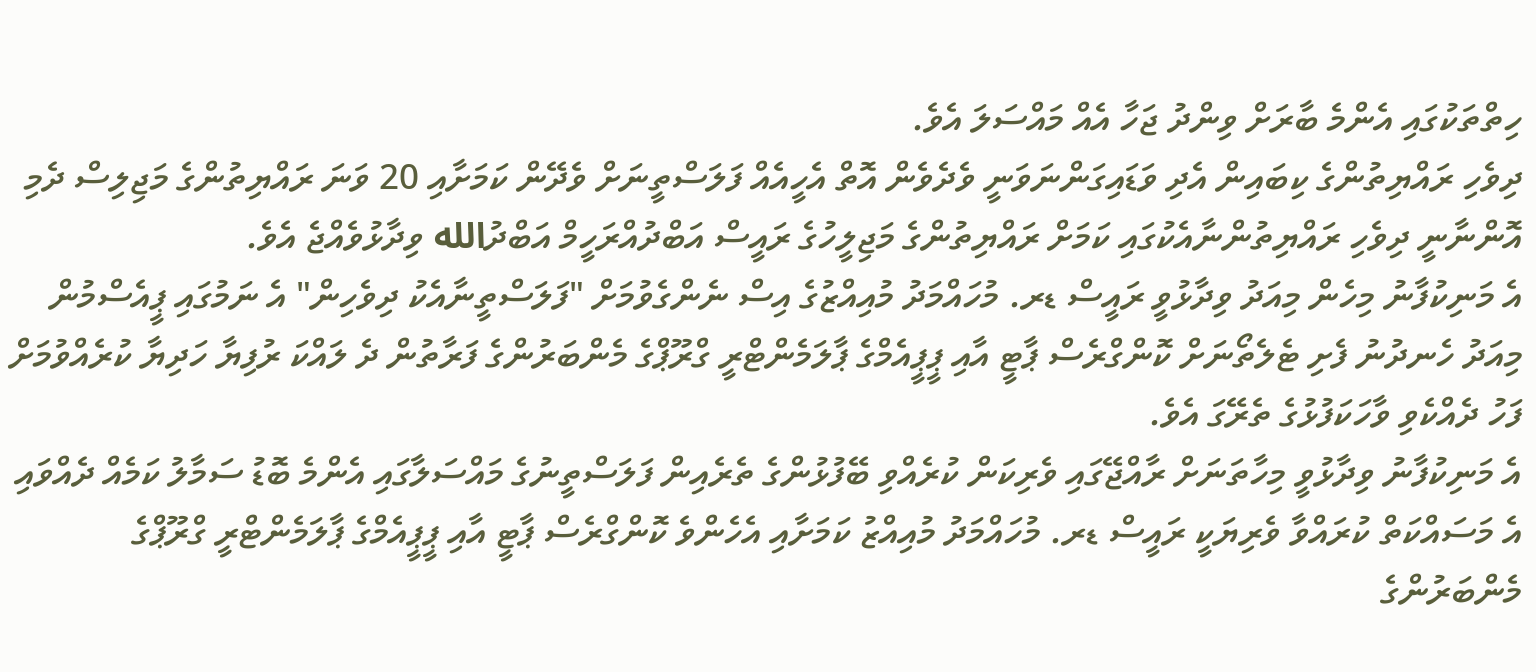ހިތްތަކުގައި އެންމެ ބާރަށް ވިންދު ޖަހާ އެއް މައްސަލަ އެވެ.
ދިވެހި ރައްޔިތުންގެ ކިބައިން އެދި ވަޑައިގަންނަވަނީ ވެދެވެން އޮތް އެހީއެއް ފަލަސްތީނަށް ވެދޭން ކަމަށާއި 20 ވަނަ ރައްޔިތުންގެ މަޖިލިސް ދެމި އޮންނާނީ ދިވެހި ރައްޔިތުންނާއެކުގައި ކަމަށް ރައްޔިތުންގެ މަޖިލީހުގެ ރައީސް އަބްދުއްރަހީމް އަބްދުالله ވިދާޅުވެއްޖެ އެވެ.
އެ މަނިކުފާނު މިހެން މިއަދު ވިދާޅުވީ ރައީސް ޑރ. މުހައްމަދު މުއިއްޒުގެ އިސް ނެންގެވުމަށް "ފަލަސްތީނާއެކު ދިވެހިން" އެ ނަމުގައި ޕީއެސްމުން މިއަދު ހެނދުނު ފެށި ޓެލެތޯނަށް ކޮންގްރެސް ޕާޓީ އާއި ޕީޕީއެމްގެ ޕާލަމެންޓްރީ ގްރޫޕްގެ މެންބަރުންގެ ފަރާތުން ދެ ލައްކަ ރުފިޔާ ހަދިޔާ ކުރެއްވުމަށް ފަހު ދެއްކެވި ވާހަކަފުޅުގެ ތެރޭގަ އެވެ.
އެ މަނިކުފާނު ވިދާޅުވީ މިހާތަނަށް ރާއްޖޭގައި ވެރިކަން ކުރެއްވި ބޭފުޅުންގެ ތެރެއިން ފަލަސްތީނުގެ މައްސަލާގައި އެންމެ ބޮޑު ސަމާލު ކަމެއް ދެއްވައި އެ މަސައްކަތް ކުރައްވާ ވެރިޔަކީ ރައީސް ޑރ. މުހައްމަދު މުއިއްޒު ކަމަށާއި އެހެންވެ ކޮންގްރެސް ޕާޓީ އާއި ޕީޕީއެމްގެ ޕާލަމެންޓްރީ ގްރޫޕްގެ މެންބަރުންގެ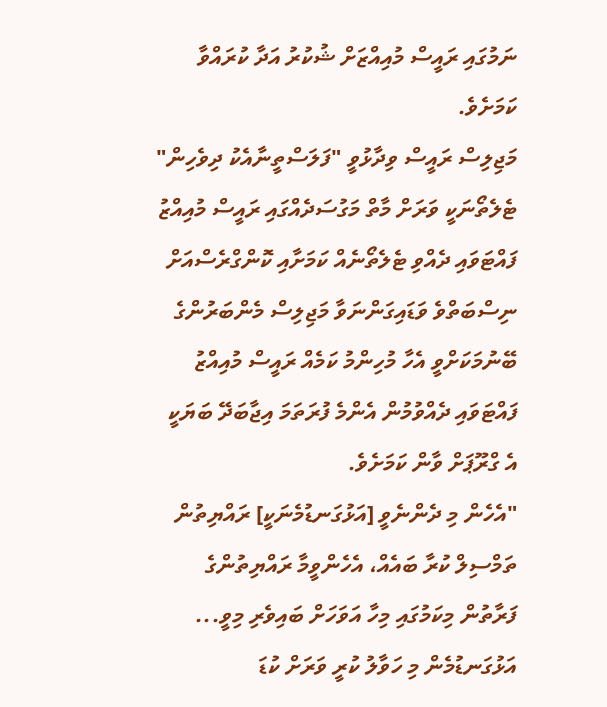ނަމުގައި ރައީސް މުއިއްޒަށް ޝުކުރު އަދާ ކުރައްވާ ކަމަށެވެ.
މަޖިލިސް ރައީސް ވިދާޅުވީ "ފަލަސްތީނާއެކު ދިވެހިން" ޓެލެތޯނަކީ ވަރަށް މާތް މަގުސަދެއްގައި ރައީސް މުއިއްޒު ފައްޓަވައި ދެއްވި ޓެލެތޯނެއް ކަމަށާއި ކޮންގްރެސްއަށް ނިސްބަތްވެ ވަޑައިގަންނަވާ މަޖިލިސް މެންބަރުންގެ ބޭނުމަކަށްވީ އެހާ މުހިންމު ކަމެއް ރައީސް މުއިއްޒު ފައްޓަވައި ދެއްވުމުން އެންމެ ފުރަތަމަ އިޖާބަދޭ ބަޔަކީ އެ ގްރޫޕަށް ވާން ކަމަށެވެ.
"އެހެން މި ދެންނެވީ [އަޅުގަނޑުމެނަކީ] ރައްޔިތުން ތަމްސިލް ކުރާ ބައެއް، އެހެންވީމާ ރައްޔިތުންގެ ފަރާތުން މިކަމުގައި މިހާ އަވަހަށް ބައިވެރި މިވީ... އަޅުގަނޑުމެން މި ހަވާލު ކުރީ ވަރަށް ކުޑަ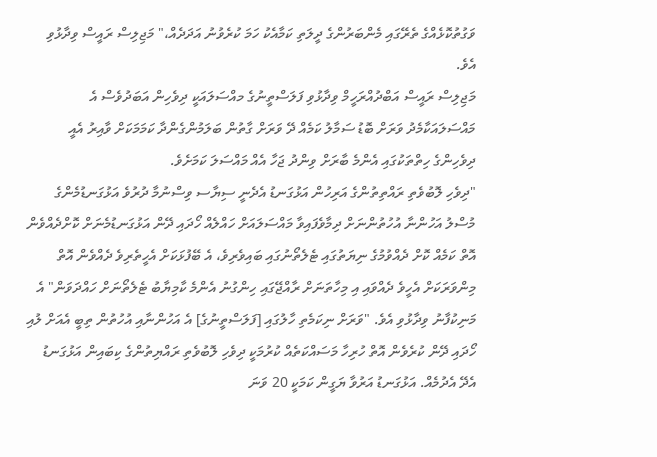ވަގުތުކޮޅެއްގެ ތެރޭގައި މެންބަރުންގެ ދީލަތި ކަމާއެކު ހަމަ ކުރެވުނު އަދަދެއް،" މަޖިލިސް ރައީސް ވިދާޅުވި އެވެ.
މަޖިލިސް ރައީސް އަބްދުއްރަހީމް ވިދާޅުވި ފަލަސްތީނުގެ މއްސަލައަކީ ދިވެހިން އަބަދުވެސް އެ މައްސަލައަކާމެދު ވަރަށް ބޮޑު ސަމާލު ކަމެއް ދޭ ވަރަށް ގާތުން ބަލަމުންގެންދާ ކަމަމަކަށް ވާއިރު އެއީ ދިވެހިންގެ ހިތްތަކުގައި އެންމެ ބާރަށް ވިންދު ޖަހާ އެއް މައްސަލަ ކަމަށެވެ.
"ދިވެހި ލޮބުވެތި ރައްތިތުންގެ އަރިހުން އަޅުގަނޑު އެދެނީ ސިޔާސ ވިސްނުމާ ދުރުވެ އަޅުގަނޑުމެންގެ މުސްލު އަހުންނާ އުހުތުންނަށް ދިމާވެފައިވާ މައްސަލައަށް ހައްލެއް ހޯދައި ދޭން އަޅުގަނޑުމެނަށް ކޮށްދެއްވެން އޮތް ކަމެއް ކޮށް ދެއްވުމުގެ ނިޔަތުގައި ޓެލެތޯނުގައި ބައިވެރިވެ، އެ ބޭފުޅަކަށް އެހީތެރިވެ ދެއްވެން އޮތް މިންވަރަކަށް އެހީވެ ދެއްވައި އި މިހާތަނަށް ރާއްޖޭގައި ހިންގުނު އެންމެ ކާމިޔާބު ޓެލެތޯނަށް ހައްދަވަން" އެ މަނިކުފާނު ވިދާޅުވި އެވެ. "ވަރަށް ނިކަމެތި ހާލުގައި [ފަލަސްތީނުގެ] އެ އަހުންނާއި އުހުތުން ތިބީ އެއަށް ލުއި ހޯދައި ދޭން ކުރެވެން އޮތް ހުރިހާ މަސައްކަތެއް ކުރުމަކީ ދިވެހި ލޮބުވެތި ރައްޔިތުންގެ ކިބައިން އަޅުގަނޑު އެދޭ އެދުމެއް. އަޅުގަނޑު އަރުވާ ޔަގީން ކަމަކީ 20 ވަނަ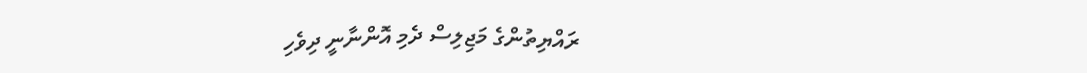ރައްޔިތުންގެ މަޖިލިސް ދެމި އޮންނާނީ ދިވެހި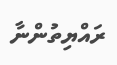ރައްޔިތުންނާ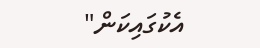އެކުގައިކަން"